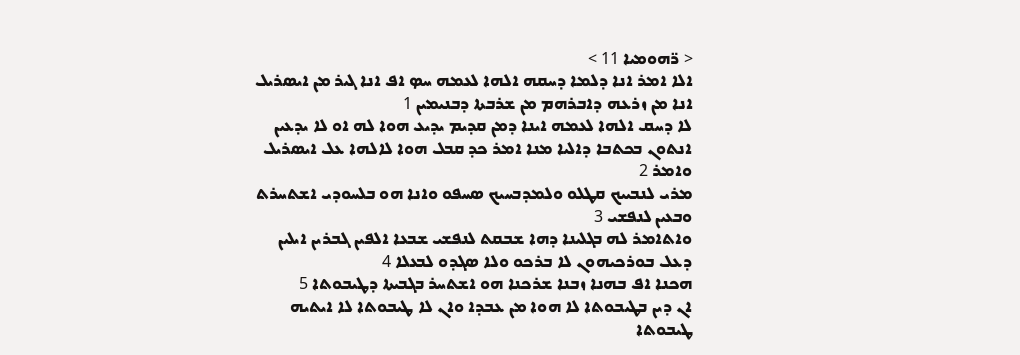< ܪ̈ܗܘܡܝܐ 11 >
ܐܠܐ ܐܡܪ ܐܢܐ ܕܠܡܐ ܕܚܩܗ ܐܠܗܐ ܠܥܡܗ ܚܤ ܐܦ ܐܢܐ ܓܝܪ ܡܢ ܐܝܤܪܝܠ ܐܢܐ ܡܢ ܙܪܥܗ ܕܐܒܪܗܡ ܡܢ ܫܪܒܬܐ ܕܒܢܝܡܝܢ 1
ܠܐ ܕܚܩ ܐܠܗܐ ܠܥܡܗ ܐܝܢܐ ܕܡܢ ܩܕܝܡ ܝܕܝܥ ܗܘܐ ܠܗ ܐܘ ܠܐ ܝܕܥܝܢ ܐܢܬܘܢ ܒܟܬܒܐ ܕܐܠܝܐ ܡܢܐ ܐܡܪ ܟܕ ܩܒܠ ܗܘܐ ܠܐܠܗܐ ܥܠ ܐܝܤܪܝܠ ܘܐܡܪ 2
ܡܪܝ ܠܢܒܝܝܟ ܩܛܠܘ ܘܠܡܕܒܚܝܟ ܤܚܦܘ ܘܐܢܐ ܗܘ ܒܠܚܘܕܝ ܐܫܬܚܪܬ ܘܒܥܝܢ ܠܢܦܫܝ 3
ܘܐܬܐܡܪ ܠܗ ܒܓܠܝܢܐ ܕܗܐ ܫܒܩܬ ܠܢܦܫܝ ܫܒܥܐ ܐܠܦܝܢ ܓܒܪܝܢ ܐܝܠܝܢ ܕܥܠ ܒܘܪܟܝܗܘܢ ܠܐ ܒܪܟܘ ܘܠܐ ܤܓܕܘ ܠܒܥܠܐ 4
ܗܟܢܐ ܐܦ ܒܗܢܐ ܙܒܢܐ ܫܪܟܢܐ ܗܘ ܐܫܬܚܪ ܒܓܒܝܬܐ ܕܛܝܒܘܬܐ 5
ܐܢ ܕܝܢ ܒܛܝܒܘܬܐ ܠܐ ܗܘܐ ܡܢ ܥܒܕܐ ܘܐܢ ܠܐ ܛܝܒܘܬܐ ܠܐ ܐܝܬܝܗ ܛܝܒܘܬܐ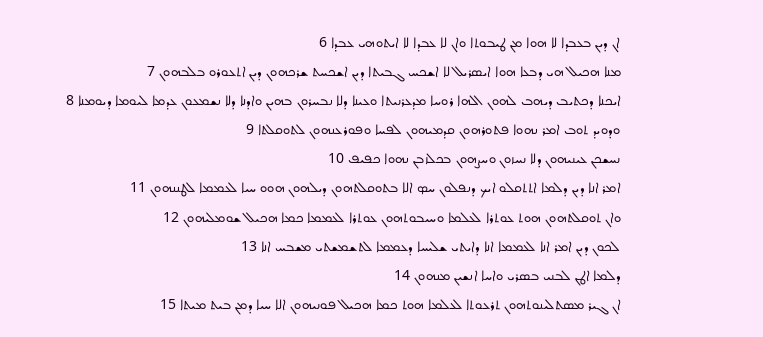ܐܢ ܕܝܢ ܒܥܒܕܐ ܠܐ ܗܘܐ ܡܢ ܛܝܒܘܬܐ ܘܐܢ ܠܐ ܥܒܕܐ ܠܐ ܐܝܬܘܗܝ ܥܒܕܐ 6
ܡܢܐ ܗܟܝܠ ܗܝ ܕܒܥܐ ܗܘܐ ܐܝܤܪܝܠ ܠܐ ܐܫܟܚ ܓܒܝܬܐ ܕܝܢ ܐܫܟܚܬ ܫܪܟܗܘܢ ܕܝܢ ܐܬܥܘܪܘ ܒܠܒܗܘܢ 7
ܐܝܟܢܐ ܕܟܬܝܒ ܕܝܗܒ ܠܗܘܢ ܐܠܗܐ ܪܘܚܐ ܡܕܥܪܢܝܬܐ ܘܥܝܢܐ ܕܠܐ ܢܒܚܪܘܢ ܒܗܝܢ ܘܐܕܢܐ ܕܠܐ ܢܫܡܥܘܢ ܥܕܡܐ ܠܝܘܡܐ ܕܝܘܡܢܐ 8
ܘܕܘܝܕ ܬܘܒ ܐܡܪ ܢܗܘܐ ܦܬܘܪܗܘܢ ܩܕܡܝܗܘܢ ܠܦܚܐ ܘܦܘܪܥܢܗܘܢ ܠܬܘܩܠܬܐ 9
ܢܚܫܟܢ ܥܝܢܝܗܘܢ ܕܠܐ ܢܚܙܘܢ ܘܚܨܗܘܢ ܒܟܠܙܒܢ ܢܗܘܐ ܟܦܝܦ 10
ܐܡܪ ܐܢܐ ܕܝܢ ܕܠܡܐ ܐܬܬܩܠܘ ܐܝܟ ܕܢܦܠܘܢ ܚܤ ܐܠܐ ܒܬܘܩܠܬܗܘܢ ܕܝܠܗܘܢ ܗܘܘ ܚܝܐ ܠܥܡܡܐ ܠܛܢܢܗܘܢ 11
ܘܐܢ ܬܘܩܠܬܗܘܢ ܗܘܬ ܥܘܬܪܐ ܠܥܠܡܐ ܘܚܝܒܘܬܗܘܢ ܥܘܬܪܐ ܠܥܡܡܐ ܟܡܐ ܗܟܝܠ ܫܘܡܠܝܗܘܢ 12
ܠܟܘܢ ܕܝܢ ܐܡܪ ܐܢܐ ܠܥܡܡܐ ܐܢܐ ܕܐܝܬܝ ܫܠܝܚܐ ܕܥܡܡܐ ܠܬܫܡܫܬܝ ܡܫܒܚ ܐܢܐ 13
ܕܠܡܐ ܐܛܢ ܠܒܢܝ ܒܤܪܝ ܘܐܚܐ ܐܢܫܝܢ ܡܢܗܘܢ 14
ܐܢ ܓܝܪ ܡܤܬܠܝܢܘܬܗܘܢ ܬܪܥܘܬܐ ܠܥܠܡܐ ܗܘܬ ܟܡܐ ܗܟܝܠ ܦܘܢܝܗܘܢ ܐܠܐ ܚܝܐ ܕܡܢ ܒܝܬ ܡܝܬܐ 15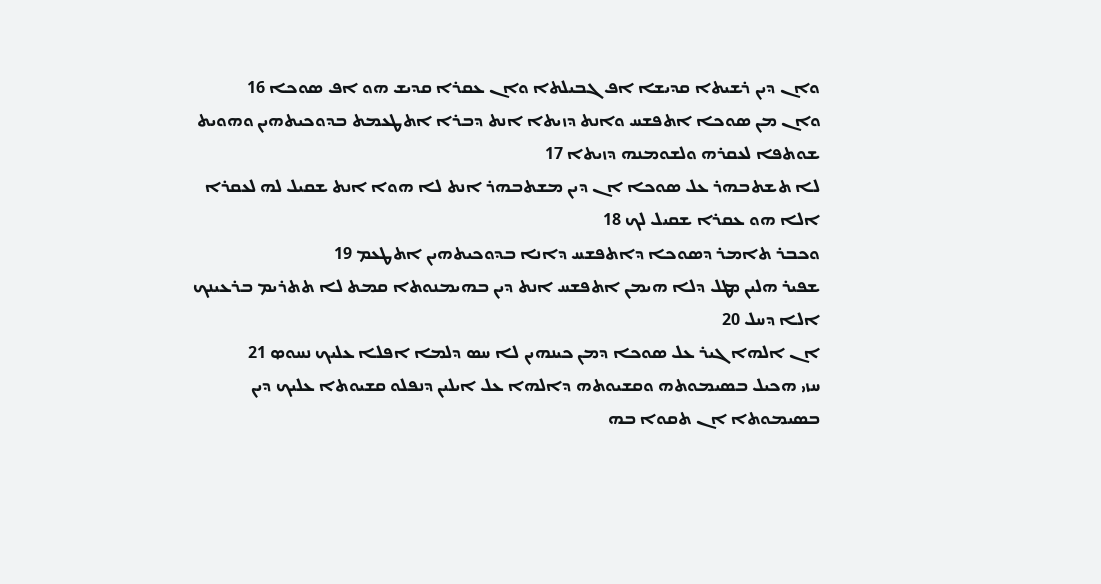ܘܐܢ ܕܝܢ ܪܫܝܬܐ ܩܕܝܫܐ ܐܦ ܓܒܝܠܬܐ ܘܐܢ ܥܩܪܐ ܩܕܝܫ ܗܘ ܐܦ ܤܘܟܐ 16
ܘܐܢ ܡܢ ܤܘܟܐ ܐܬܦܫܚ ܘܐܢܬ ܕܙܝܬܐ ܐܢܬ ܕܒܪܐ ܐܬܛܥܡܬ ܒܕܘܟܝܬܗܝܢ ܘܗܘܝܬ ܫܘܬܦܐ ܠܥܩܪܗ ܘܠܫܘܡܢܗ ܕܙܝܬܐ 17
ܠܐ ܬܫܬܒܗܪ ܥܠ ܤܘܟܐ ܐܢ ܕܝܢ ܡܫܬܒܗܪ ܐܢܬ ܠܐ ܗܘܐ ܐܢܬ ܫܩܝܠ ܠܗ ܠܥܩܪܐ ܐܠܐ ܗܘ ܥܩܪܐ ܫܩܝܠ ܠܟ 18
ܘܟܒܪ ܬܐܡܪ ܕܤܘܟܐ ܕܐܬܦܫܚ ܕܐܢܐ ܒܕܘܟܝܬܗܝܢ ܐܬܛܥܡ 19
ܫܦܝܪ ܗܠܝܢ ܡܛܠ ܕܠܐ ܗܝܡܢ ܐܬܦܫܚ ܐܢܬ ܕܝܢ ܒܗܝܡܢܘܬܐ ܩܡܬ ܠܐ ܬܬܪܝܡ ܒܪܥܝܢܟ ܐܠܐ ܕܚܠ 20
ܐܢ ܐܠܗܐ ܓܝܪ ܥܠ ܤܘܟܐ ܕܡܢ ܟܝܢܗܝܢ ܠܐ ܚܤ ܕܠܡܐ ܐܦܠܐ ܥܠܝܟ ܢܚܘܤ 21
ܚܙܝ ܗܟܝܠ ܒܤܝܡܘܬܗ ܘܩܫܝܘܬܗ ܕܐܠܗܐ ܥܠ ܐܝܠܝܢ ܕܢܦܠܘ ܩܫܝܘܬܐ ܥܠܝܟ ܕܝܢ ܒܤܝܡܘܬܐ ܐܢ ܬܩܘܐ ܒܗ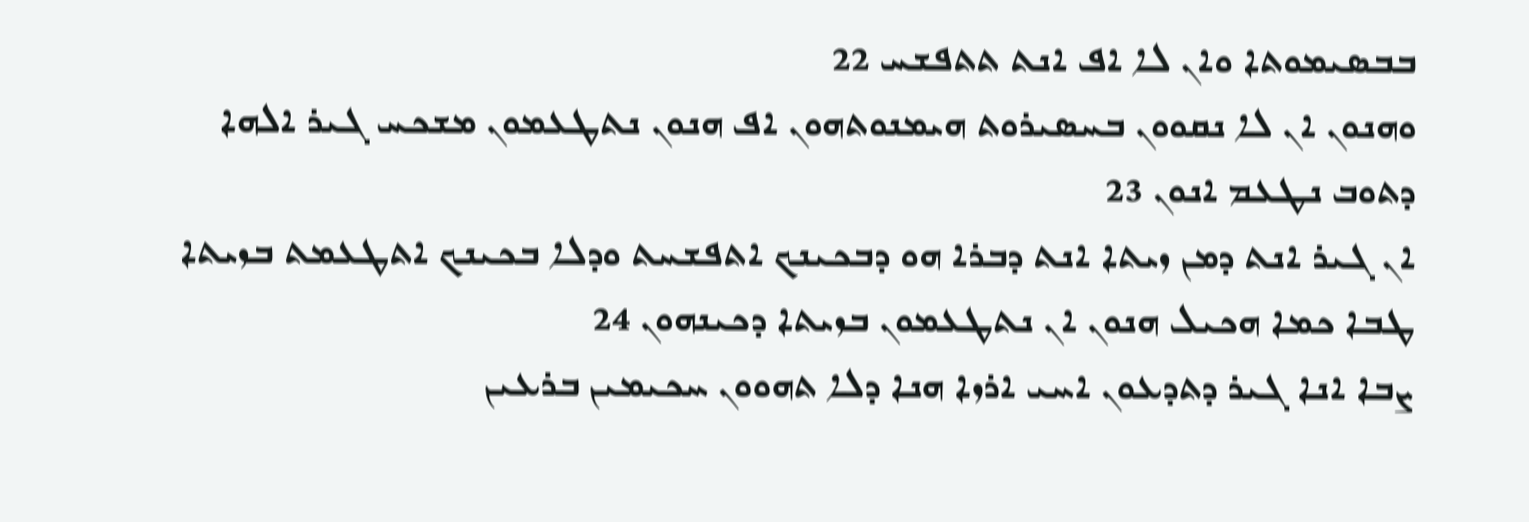ܒܒܤܝܡܘܬܐ ܘܐܢ ܠܐ ܐܦ ܐܢܬ ܬܬܦܫܚ 22
ܘܗܢܘܢ ܐܢ ܠܐ ܢܩܘܘܢ ܒܚܤܝܪܘܬ ܗܝܡܢܘܬܗܘܢ ܐܦ ܗܢܘܢ ܢܬܛܥܡܘܢ ܡܫܟܚ ܓܝܪ ܐܠܗܐ ܕܬܘܒ ܢܛܥܡ ܐܢܘܢ 23
ܐܢ ܓܝܪ ܐܢܬ ܕܡܢ ܙܝܬܐ ܐܢܬ ܕܒܪܐ ܗܘ ܕܒܟܝܢܟ ܐܬܦܫܚܬ ܘܕܠܐ ܒܟܝܢܟ ܐܬܛܥܡܬ ܒܙܝܬܐ ܛܒܐ ܟܡܐ ܗܟܝܠ ܗܢܘܢ ܐܢ ܢܬܛܥܡܘܢ ܒܙܝܬܐ ܕܟܝܢܗܘܢ 24
ܨܒܐ ܐܢܐ ܓܝܪ ܕܬܕܥܘܢ ܐܚܝ ܐܪܙܐ ܗܢܐ ܕܠܐ ܬܗܘܘܢ ܚܟܝܡܝܢ ܒܪܥܝܢ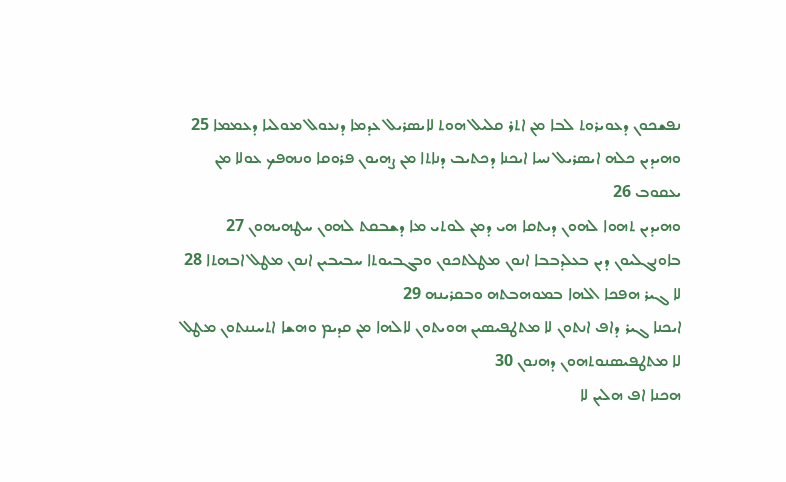ܢܦܫܟܘܢ ܕܥܘܝܪܘܬ ܠܒܐ ܡܢ ܐܬܪ ܩܠܝܠ ܗܘܬ ܠܐܝܤܪܝܠ ܥܕܡܐ ܕܢܥܘܠ ܡܘܠܝܐ ܕܥܡܡܐ 25
ܘܗܝܕܝܢ ܟܠܗ ܐܝܤܪܝܠ ܢܚܐ ܐܝܟܢܐ ܕܟܬܝܒ ܕܢܐܬܐ ܡܢ ܨܗܝܘܢ ܦܪܘܩܐ ܘܢܗܦܟ ܥܘܠܐ ܡܢ ܝܥܩܘܒ 26
ܘܗܝܕܝܢ ܬܗܘܐ ܠܗܘܢ ܕܝܬܩܐ ܗܝ ܕܡܢ ܠܘܬܝ ܡܐ ܕܫܒܩܬ ܠܗܘܢ ܚܛܗܝܗܘܢ 27
ܒܐܘܢܓܠܝܘܢ ܕܝܢ ܒܥܠܕܒܒܐ ܐܢܘܢ ܡܛܠܬܟܘܢ ܘܒܓܒܝܘܬܐ ܚܒܝܒܝܢ ܐܢܘܢ ܡܛܠ ܐܒܗܬܐ 28
ܠܐ ܓܝܪ ܗܦܟܐ ܐܠܗܐ ܒܡܘܗܒܬܗ ܘܒܩܪܝܢܗ 29
ܐܝܟܢܐ ܓܝܪ ܕܐܦ ܐܢܬܘܢ ܠܐ ܡܬܛܦܝܤܝܢ ܗܘܝܬܘܢ ܠܐܠܗܐ ܡܢ ܩܕܝܡ ܘܗܫܐ ܐܬܚܢܢܬܘܢ ܡܛܠ ܠܐ ܡܬܛܦܝܤܢܘܬܗܘܢ ܕܗܢܘܢ 30
ܗܟܢܐ ܐܦ ܗܠܝܢ ܠܐ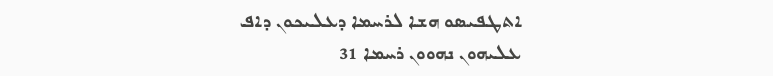ܐܬܛܦܝܤܘ ܗܫܐ ܠܪܚܡܐ ܕܥܠܝܟܘܢ ܕܐܦ ܥܠܝܗܘܢ ܢܗܘܘܢ ܪܚܡܐ 31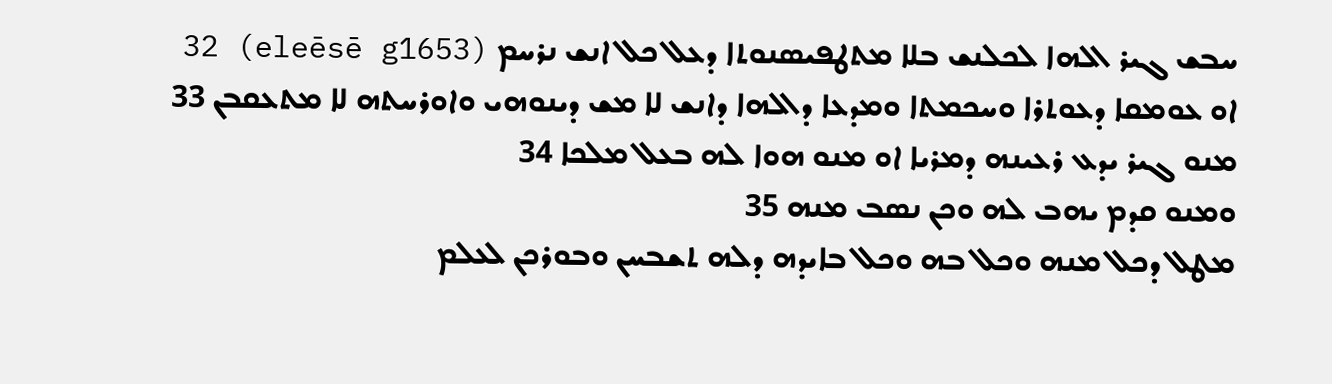ܚܒܫ ܓܝܪ ܐܠܗܐ ܠܟܠܢܫ ܒܠܐ ܡܬܛܦܝܤܢܘܬܐ ܕܥܠ ܟܠ ܐܢܫ ܢܪܚܡ (eleēsē g1653) 32
ܐܘ ܥܘܡܩܐ ܕܥܘܬܪܐ ܘܚܟܡܬܐ ܘܡܕܥܐ ܕܐܠܗܐ ܕܐܢܫ ܠܐ ܡܫ ܕܝܢܘܗܝ ܘܐܘܪܚܬܗ ܠܐ ܡܬܥܩܒܢ 33
ܡܢܘ ܓܝܪ ܝܕܥ ܪܥܝܢܗ ܕܡܪܝܐ ܐܘ ܡܢܘ ܗܘܐ ܠܗ ܒܥܠ ܡܠܟܐ 34
ܘܡܢܘ ܩܕܡ ܝܗܒ ܠܗ ܘܟܢ ܢܤܒ ܡܢܗ 35
ܡܛܠ ܕܟܠ ܡܢܗ ܘܟܠ ܒܗ ܘܟܠ ܒܐܝܕܗ ܕܠܗ ܬܫܒܚܢ ܘܒܘܪܟܢ ܠܥܠܡ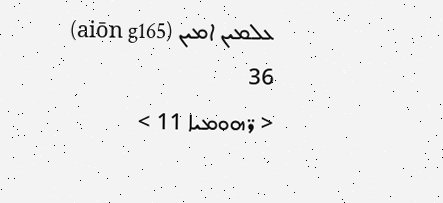ܥܠܡܝܢ ܐܡܝܢ (aiōn g165) 36
< ܪ̈ܗܘܡܝܐ 11 >